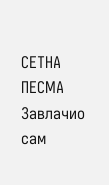СЕТНА
ПЕСМА
Завлачио
сам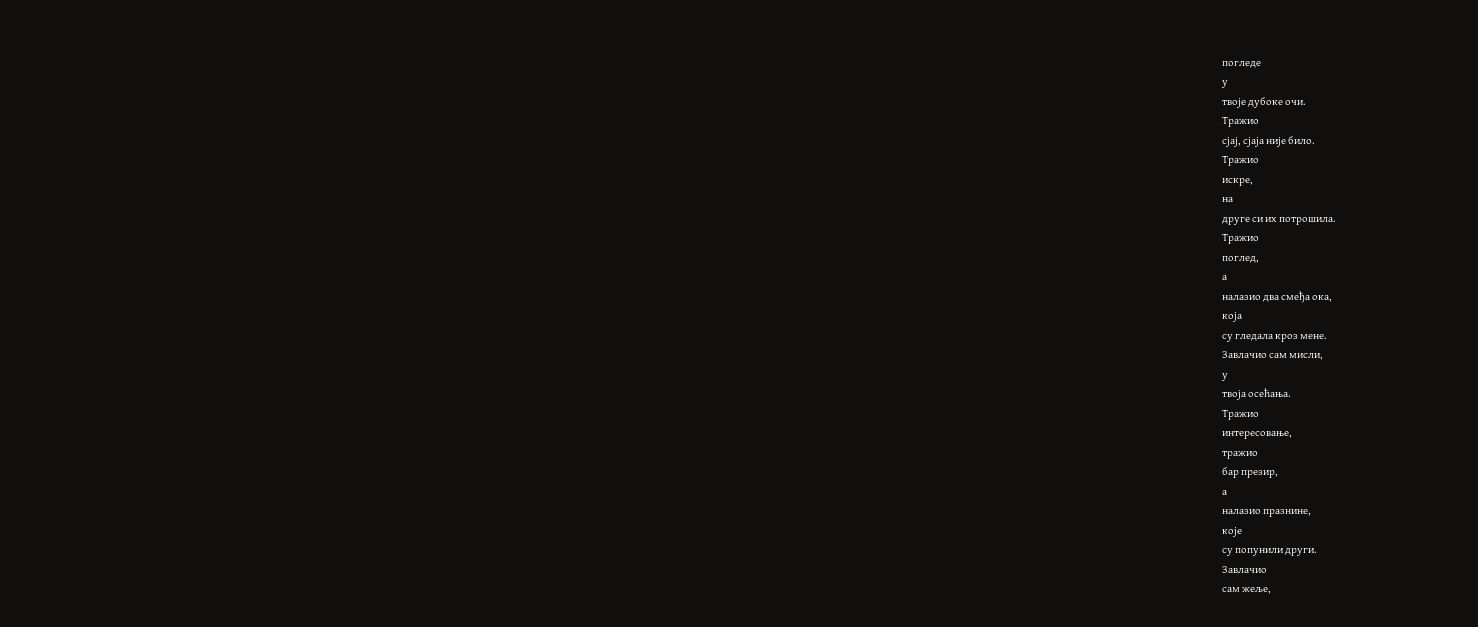погледе
у
твоје дубоке очи.
Тражио
сјај, сјаја није било.
Тражио
искре,
на
друге си их потрошила.
Тражио
поглед,
а
налазио два смеђа ока,
која
су гледала кроз мене.
Завлачио сам мисли,
у
твоја осећања.
Тражио
интересовање,
тражио
бар презир,
а
налазио празнине,
које
су попунили други.
Завлачио
сам жеље,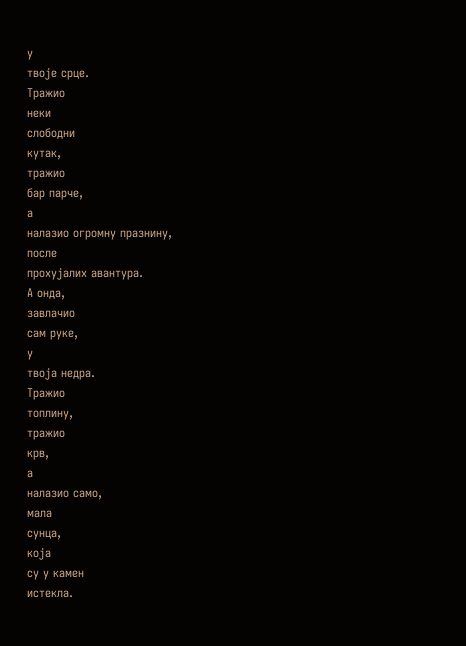у
твоје срце.
Тражио
неки
слободни
кутак,
тражио
бар парче,
а
налазио огромну празнину,
после
прохујалих авантура.
А онда,
завлачио
сам руке,
у
твоја недра.
Тражио
топлину,
тражио
крв,
а
налазио само,
мала
сунца,
која
су у камен
истекла.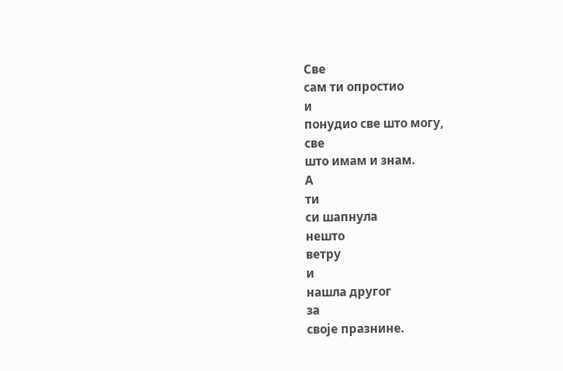Све
сам ти опростио
и
понудио све што могу,
све
што имам и знам.
А
ти
си шапнула
нешто
ветру
и
нашла другог
за
своје празнине.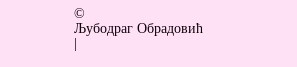©
Љубодраг Обрадовић
|